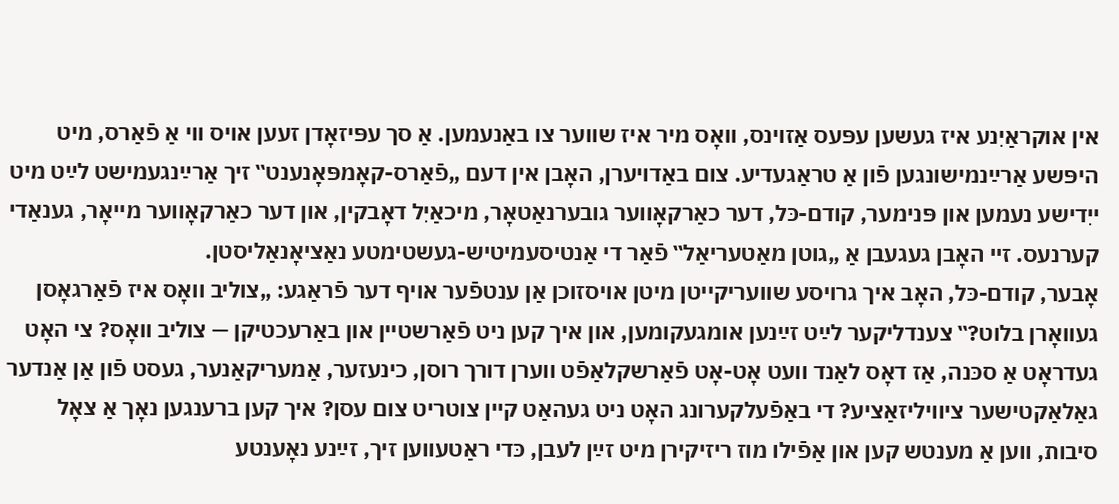אין אוקראַיִנע איז געשען עפּעס אַזוינס, וואָס מיר איז שווער צו באַנעמען. אַ סך עפּיזאָדן זעען אויס ווי אַ פֿאַרס, מיט היפּשע אַרײַנמישונגען פֿון אַ טראַגעדיע. צום באַדויערן, האָבן אין דעם „פֿאַרס-קאָמפּאָנענט‟ זיך אַרײַנגעמישט לײַט מיט ייִדישע נעמען און פּנימער, קודם-כּל, דער כאַרקאָווער גובערנאַטאָר, מיכאַיִל דאָבקין, און דער כאַרקאָווער מייאָר, גענאַדי קערנעס. זיי האָבן געגעבן אַ „גוטן מאַטעריאַל‟ פֿאַר די אַנטיסעמיטיש-געשטימטע נאַציאָנאַליסטן.
אָבער, קודם-כּל, האָב איך גרויסע שוועריקייטן מיטן אויסזוכן אַן ענטפֿער אויף דער פֿראַגע: „צוליב וואָס איז פֿאַרגאָסן געוואָרן בלוט?‟ צענדליקער לײַט זײַנען אומגעקומען, און איך קען ניט פֿאַרשטיין און באַרעכטיקן — צוליב וואָס? צי האָט געדראָט אַ סכּנה, אַז דאָס לאַנד וועט אָט-אָט פֿאַרשקלאַפֿט ווערן דורך רוסן, כינעזער, אַמעריקאַנער, געסט פֿון אַן אַנדער גאַלאַקטישער ציוויליזאַציע? די באַפֿעלקערונג האָט ניט געהאַט קיין צוטריט צום עסן? איך קען ברענגען נאָך אַ צאָל סיבות, ווען אַ מענטש קען און אַפֿילו מוז ריזיקירן מיט זײַן לעבן, כּדי ראַטעווען זיך, זײַנע נאָענטע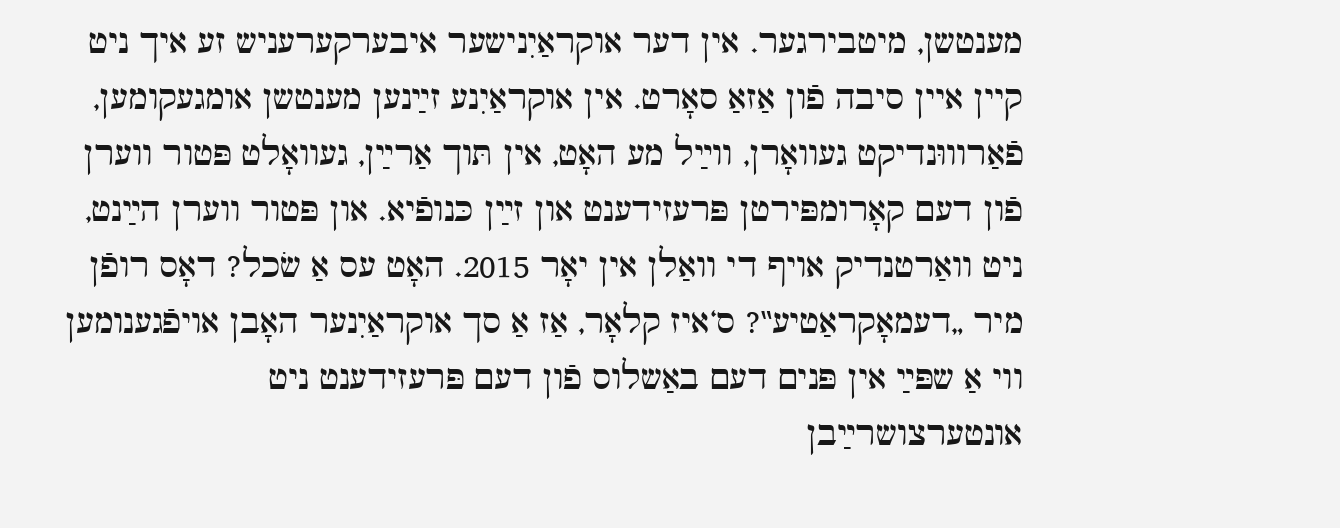מענטשן, מיטבירגער. אין דער אוקראַיִנישער איבערקערעניש זע איך ניט קיין איין סיבה פֿון אַזאַ סאָרט. אין אוקראַיִנע זײַנען מענטשן אומגעקומען, פֿאַרוווּנדיקט געוואָרן, ווײַל מע האָט, אין תּוך אַרײַן, געוואָלט פּטור ווערן פֿון דעם קאָרומפּירטן פּרעזידענט און זײַן כּנופֿיא. און פּטור ווערן הײַנט, ניט וואַרטנדיק אויף די וואַלן אין יאָר 2015. האָט עס אַ שׂכל? דאָס רופֿן מיר „דעמאָקראַטיע‟? ס‘איז קלאָר, אַז אַ סך אוקראַיִנער האָבן אויפֿגענומען ווי אַ שפּײַ אין פּנים דעם באַשלוס פֿון דעם פּרעזידענט ניט אונטערצושרײַבן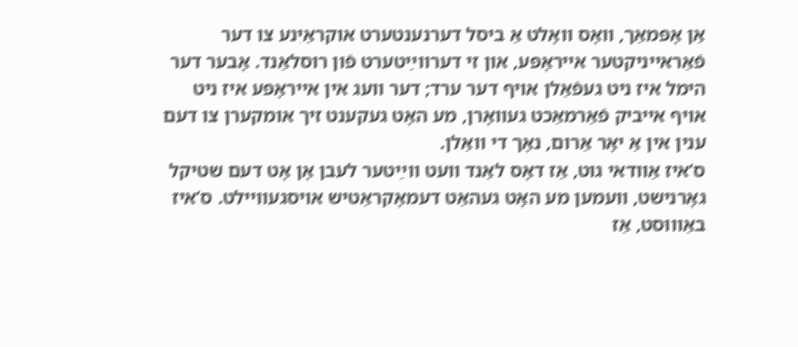אַן אָפּמאַך, וואָס וואָלט אַ ביסל דערנענטערט אוקראַיִנע צו דער פֿאַראייניקטער אייראָפּע, און זי דערווײַטערט פֿון רוסלאַנד. אָבער דער הימל איז ניט געפֿאַלן אויף דער ערד; דער וועג אין אייראָפּע איז ניט אויף אייביק פֿאַרמאַכט געוואָרן, מע האָט געקענט זיך אומקערן צו דעם ענין אין אַ יאָר אַרום, נאָך די וואַלן.
ס‘איז אַוודאי גוט, אַז דאָס לאַנד וועט ווײַטער לעבן אָן אָט דעם שטיקל גאָרנישט, וועמען מע האָט געהאַט דעמאָקראַטיש אויסגעוויילט. ס‘איז באַוווּסט, אַז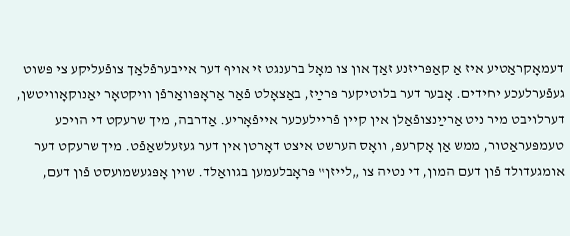דעמאָקראַטיע איז אַ קאַפּריזנע זאַך און צו מאָל ברענגט זי אויף דער אייבערפֿלאַך צופֿעליקע צי פּשוט געפֿערלעכע יחידים. אָבער דער בלוטיקער פּרײַז, באַצאָלט פֿאַר אַראָפּוואַרפֿן וויקטאָר יאַנוקאָוויטשן, דערלויבט מיר ניט אַרײַנצופֿאַלן אין קיין פֿריילעכער אייפֿאָריע. אַדרבה, מיך שרעקט די הויכע טעמפּעראַטור, ממש אַן אָקרעפּ, וואָס הערשט איצט דאָרטן אין דער געזעלשאַפֿט. מיך שרעקט דער אומגעדולד פֿון דעם המון, די נטיה צו „לייזן‟ פּראָבלעמען בגוואַלד. שוין אָפּגעשמועסט פֿון דעם,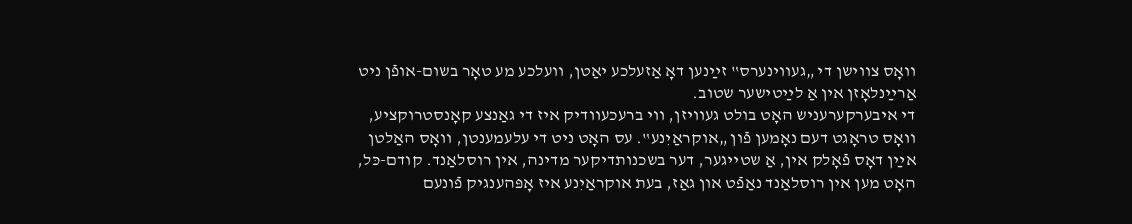וואָס צווישן די „געווינערס‟ זײַנען דאָ אַזעלכע יאַטן, וועלכע מע טאָר בשום-אופֿן ניט אַרײַנלאָזן אין אַ לײַטישער שטוב.
די איבערקערעניש האָט בולט געוויזן, ווי ברעכעוודיק איז די גאַנצע קאָנסטרוקציע, וואָס טראָגט דעם נאָמען פֿון „אוקראַיִנע‟. עס האָט ניט די עלעמענטן, וואָס האַלטן אײַן דאָס פֿאָלק אין, אַ שטייגער, דער בשכנותדיקער מדינה, אין רוסלאַנד. קודם-כּל, האָט מען אין רוסלאַנד נאַפֿט און גאַז, בעת אוקראַיִנע איז אָפּהענגיק פֿונעם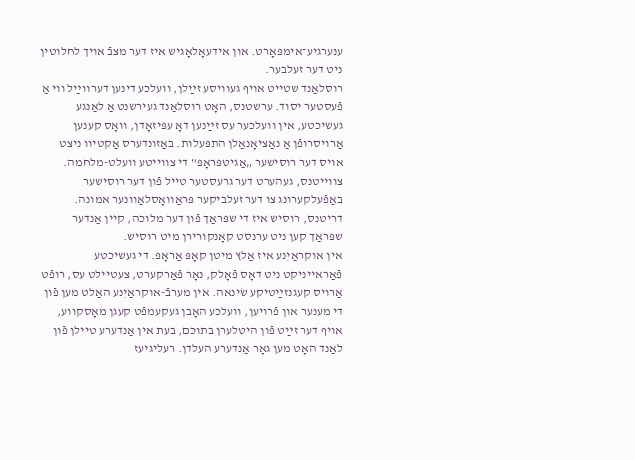ענערגיע־אימפּאָרט. און אידעאָלאָגיש איז דער מצבֿ אויך לחלוטין ניט דער זעלבער.
רוסלאַנד שטייט אויף געוויסע זײַלן, וועלכע דינען דערווײַל ווי אַ פֿעסטער יסוד. ערשטנס, האָט רוסלאַנד געירשנט אַ לאַנגע געשיכטע, אין וועלכער עס זײַנען דאָ עפּיזאָדן, וואָס קענען אַרויסרופֿן אַ נאַציאָנאַלן התפּעלות. באַזונדערס אַקטיוו ניצט אויס דער רוסישער „אַגיטפּראָפּ‟ די צווייטע וועלט-מלחמה. צווייטנס, געהערט דער גרעסטער טייל פֿון דער רוסישער באַפֿעלקערונג צו דער זעלביקער פּראַוואָסלאַוונער אמונה. דריטנס, רוסיש איז די שפּראַך פֿון דער מלוכה, קיין אַנדער שפּראַך קען ניט ערנסט קאָנקורירן מיט רוסיש.
אין אוקראַיִנע איז אַלץ מיטן קאָפּ אַראָפּ. די געשיכטע פֿאַראייניקט ניט דאָס פֿאָלק, נאָר פֿאַרקערט, צעטיילט עס, רופֿט אַרויס קעגנזײַטיקע שׂינאה. אין מערבֿ-אוקראַיִנע האַלט מען פֿון די מענער און פֿרויען, וועלכע האָבן געקעמפֿט קעגן מאָסקווע, אויף דער זײַט פֿון היטלערן בתוכם, בעת אין אַנדערע טיילן פֿון לאַנד האָט מען גאָר אַנדערע העלדן. רעליגיעז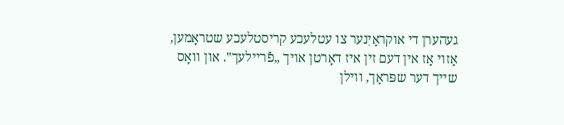געהערן די אוקראַיִנער צו עטלעכע קריסטלעכע שטראָמען, אַזוי אַז אין דעם זין איז דאָרטן אויך „פֿריילעך‟. און וואָס שייך דער שפּראַך, ווילן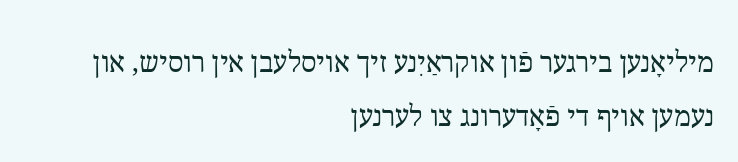מיליאָנען בירגער פֿון אוקראַיִנע זיך אויסלעבן אין רוסיש, און נעמען אויף די פֿאָדערונג צו לערנען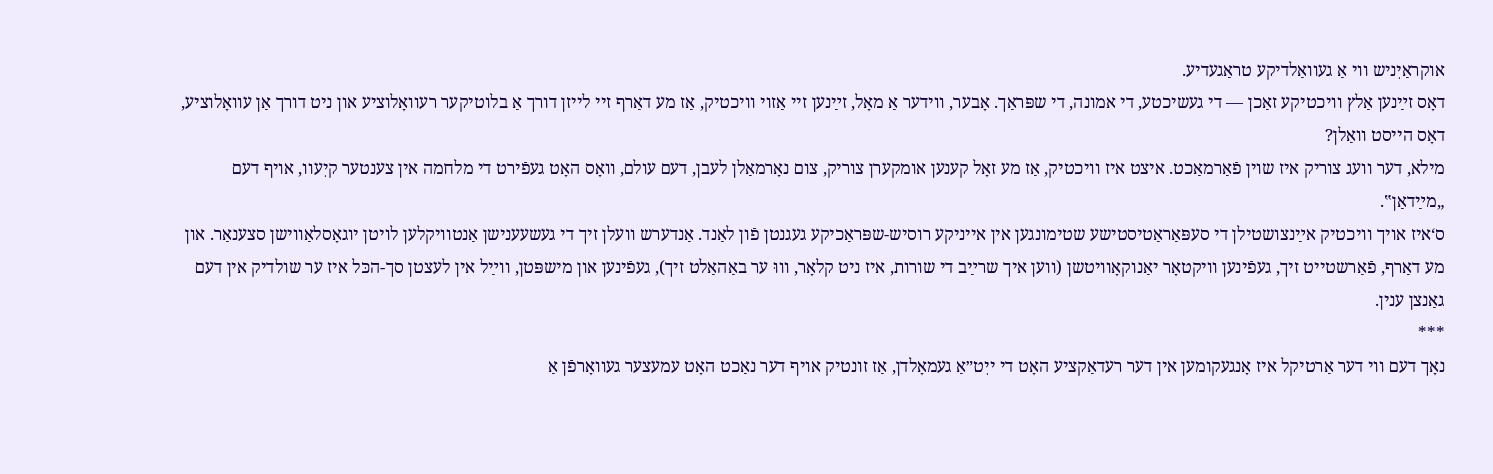אוקראַיִניש ווי אַ געוואַלדיקע טראַגעדיע.
דאָס זײַנען אַלץ וויכטיקע זאַכן — די געשיכטע, די אמונה, די שפּראַך. אָבער, ווידער אַ מאָל, זײַנען זיי אַזוי וויכטיק, אַז מע דאַרף זיי לייזן דורך אַ בלוטיקער רעוואָלוציע און ניט דורך אַן עוואָלוציע, דאָס הייסט וואַלן?
מילא, דער וועג צוריק איז שוין פֿאַרמאַכט. איצט איז וויכטיק, אַז מע זאָל קענען אומקערן צוריק, צום נאָרמאַלן לעבן, דעם עולם, וואָס האָט געפֿירט די מלחמה אין צענטער קיִעוו, אויף דעם „מײַדאַן‟.
ס‘איז אויך וויכטיק אײַנצושטילן די סעפּאַראַטיסטישע שטימונגען אין אייניקע רוסיש-שפּראַכיקע געגנטן פֿון לאַנד. אַנדערש וועלן זיך די געשעענישן אַנטוויקלען לויטן יוגאָסלאַווישן סצענאַר. און מע דאַרף, פֿאַרשטייט זיך, געפֿינען וויקטאָר יאַנוקאָוויטשן (ווען איך שרײַב די שורות, איז ניט קלאָר, וווּ ער באַהאַלט זיך), געפֿינען און מישפּטן, ווײַל אין לעצטן סך-הכּל איז ער שולדיק אין דעם גאַנצן ענין.
***
נאָך דעם ווי דער אַרטיקל איז אָנגעקומען אין דער רעדאַקציע האָט די ייִט״אַ געמאָלדן, אַז זונטיק אויף דער נאַכט האָט עמעצער געוואָרפֿן אַ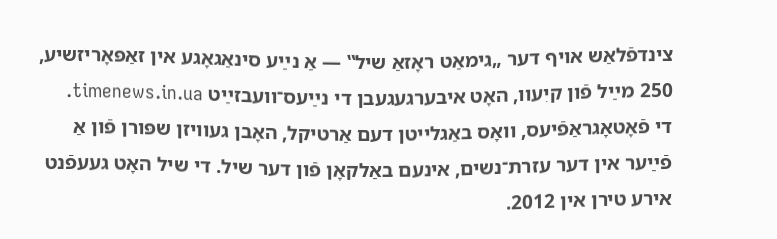צינדפֿלאַש אויף דער „גימאַט ראָזאַ שיל‟ — אַ נײַע סינאַגאָגע אין זאַפּאָריזשיע, 250 מײַל פֿון קיִעוו, האָט איבערגעגעבן די נײַעס־וועבזײַט timenews.in.ua.
די פֿאָטאָגראַפֿיעס, וואָס באַגלייטן דעם אַרטיקל, האָבן געוויזן שפּורן פֿון אַ פֿײַער אין דער עזרת־נשים, אינעם באַלקאָן פֿון דער שיל. די שיל האָט געעפֿנט אירע טירן אין 2012.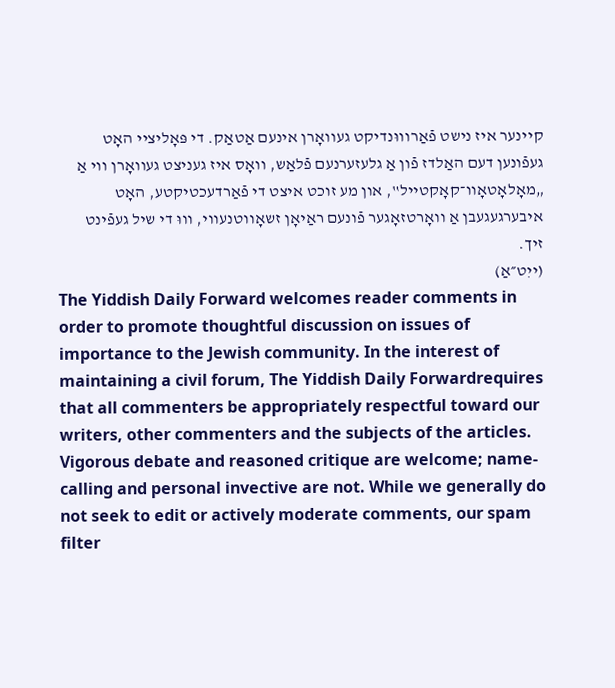קיינער איז נישט פֿאַרוווּנדיקט געוואָרן אינעם אַטאַק. די פּאָליציי האָט געפֿונען דעם האַלדז פֿון אַ גלעזערנעם פֿלאַש, וואָס איז געניצט געוואָרן ווי אַ „מאָלאָטאָוו־קאָקטייל‟, און מע זוכט איצט די פֿאַרדעכטיקטע, האָט איבערגעגעבן אַ וואָרטזאָגער פֿונעם ראַיאָן זשאָווטנעווי, וווּ די שיל געפֿינט זיך.
(ייִט״אַ)
The Yiddish Daily Forward welcomes reader comments in order to promote thoughtful discussion on issues of importance to the Jewish community. In the interest of maintaining a civil forum, The Yiddish Daily Forwardrequires that all commenters be appropriately respectful toward our writers, other commenters and the subjects of the articles. Vigorous debate and reasoned critique are welcome; name-calling and personal invective are not. While we generally do not seek to edit or actively moderate comments, our spam filter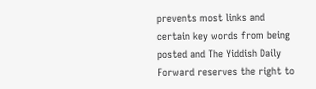prevents most links and certain key words from being posted and The Yiddish Daily Forward reserves the right to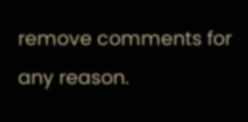remove comments for any reason.